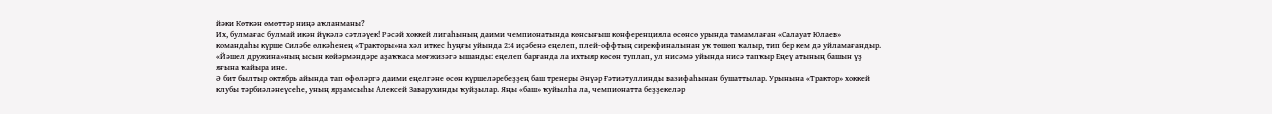йәки Көткән өмөттәр ниңә аҡланманы?
Их, булмағас булмай икән йүкәлә сәтләүек! Рәсәй хоккей лигаһының даими чемпионатында көнсығыш конференцияла өсөнсө урында тамамлаған «Салауат Юлаев» командаһы күрше Силәбе өлкәһенең «Тракторы»на хәл иткес һуңғы уйында 2:4 иҫәбенә еңелеп, плей-оффтың сирекфиналынан уҡ төшөп ҡалыр, тип бер кем дә уйламағандыр. «Йәшел дружина»ның ысын көйәрмәндәре аҙаҡҡаса мөғжизәгә ышанды: еңелеп барғанда ла ихтыяр көсөн туплап, ул нисәмә уйында нисә тапҡыр Еңеү атының башын үҙ яғына ҡайыра ине.
Ә бит былтыр октябрь айында тап өфөләргә даими еңелгәне өсөн күршеләребеҙҙең баш тренеры Әнүәр Ғәтиәтуллинды вазифаһынан бушаттылар. Урынына «Трактор» хоккей клубы тәрбиәләнеүсеһе, уның ярҙамсыһы Алексей Заварухинды ҡуйҙылар. Яңы «баш» ҡуйылһа ла, чемпионатта беҙҙекеләр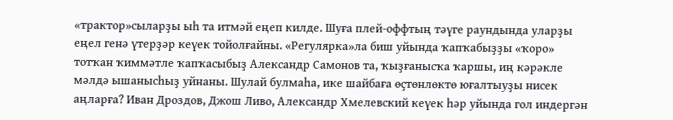«трактор»сыларҙы ыһ та итмәй еңеп килде. Шуға плей-оффтың тәүге раундында уларҙы еңел генә үтерҙәр кеүек тойолғайны. «Регулярка»ла биш уйында ҡапҡабыҙҙы «ҡоро» тотҡан ҡиммәтле ҡапҡасыбыҙ Александр Самонов та, ҡыҙғанысҡа ҡаршы, иң кәрәкле мәлдә ышанысһыҙ уйнаны. Шулай булмаһа, ике шайбаға өҫтөнлөктө юғалтыуҙы нисек аңларға? Иван Дроздов, Джош Ливо, Александр Хмелевский кеүек һәр уйында гол индергән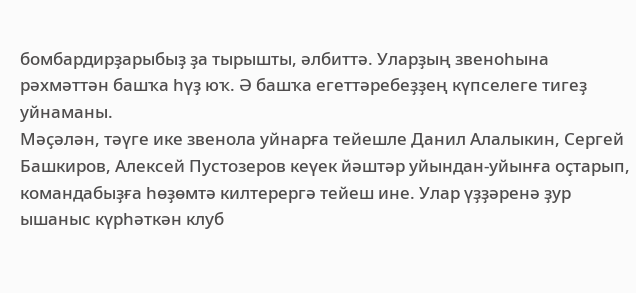бомбардирҙарыбыҙ ҙа тырышты, әлбиттә. Уларҙың звеноһына рәхмәттән башҡа һүҙ юҡ. Ә башҡа егеттәребеҙҙең күпселеге тигеҙ уйнаманы.
Мәҫәлән, тәүге ике звенола уйнарға тейешле Данил Алалыкин, Сергей Башкиров, Алексей Пустозеров кеүек йәштәр уйындан-уйынға оҫтарып, командабыҙға һөҙөмтә килтерергә тейеш ине. Улар үҙҙәренә ҙур ышаныс күрһәткән клуб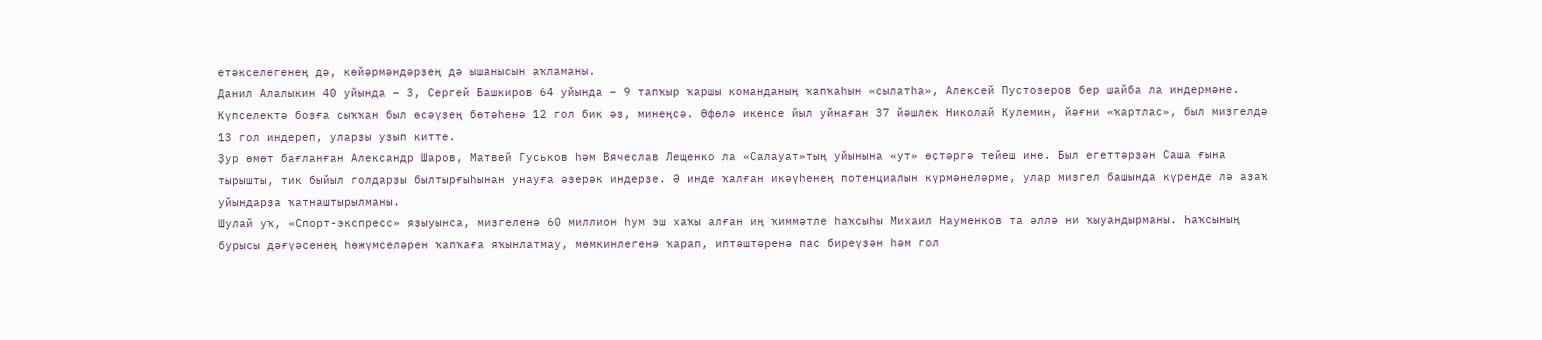етәкселегенең дә, көйәрмәндәрҙең дә ышанысын аҡламаны.
Данил Алалыкин 40 уйында – 3, Сергей Башкиров 64 уйында – 9 тапҡыр ҡаршы команданың ҡапҡаһын «сылатһа», Алексей Пустозеров бер шайба ла индермәне. Күпселектә боҙға сыҡҡан был өсәүҙең бөтәһенә 12 гол бик әҙ, минеңсә. Өфөлә икенсе йыл уйнаған 37 йәшлек Николай Кулемин, йәғни «ҡартлас», был миҙгелдә 13 гол индереп, уларҙы уҙып китте.
Ҙур өмөт бағланған Александр Шаров, Матвей Гуськов һәм Вячеслав Лещенко ла «Салауат»тың уйынына «ут» өҫтәргә тейеш ине. Был егеттәрҙән Саша ғына тырышты, тик быйыл голдарҙы былтырғыһынан унауға әҙерәк индерҙе. Ә инде ҡалған икәүһенең потенциалын күрмәнеләрме, улар миҙгел башында күренде лә аҙаҡ уйындарҙа ҡатнаштырылманы.
Шулай уҡ, «Спорт-экспресс» яҙыуынса, миҙгеленә 60 миллион һум эш хаҡы алған иң ҡиммәтле һаҡсыһы Михаил Науменков та әллә ни ҡыуандырманы. Һаҡсының бурысы дәғүәсенең һөжүмселәрен ҡапҡаға яҡынлатмау, мөмкинлегенә ҡарап, иптәштәренә пас биреүҙән һәм гол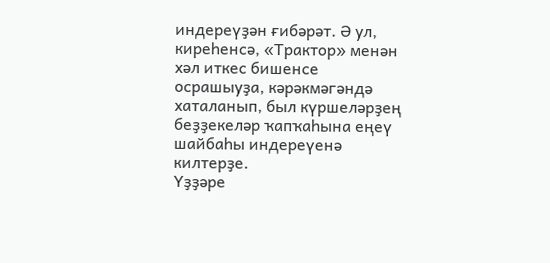индереүҙән ғибәрәт. Ә ул, киреһенсә, «Трактор» менән хәл иткес бишенсе осрашыуҙа, кәрәкмәгәндә хаталанып, был күршеләрҙең беҙҙекеләр ҡапҡаһына еңеү шайбаһы индереүенә килтерҙе.
Үҙҙәре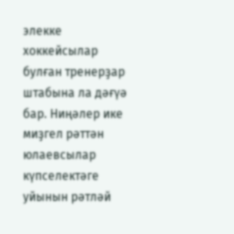элекке хоккейсылар булған тренерҙар штабына ла дәғүә бар. Ниңәлер ике миҙгел рәттән юлаевсылар күпселектәге уйынын рәтләй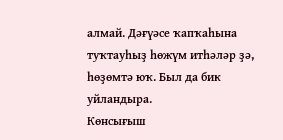алмай. Дәғүәсе ҡапҡаһына туҡтауһыҙ һөжүм итһәләр ҙә, һөҙөмтә юҡ. Был да бик уйландыра.
Көнсығыш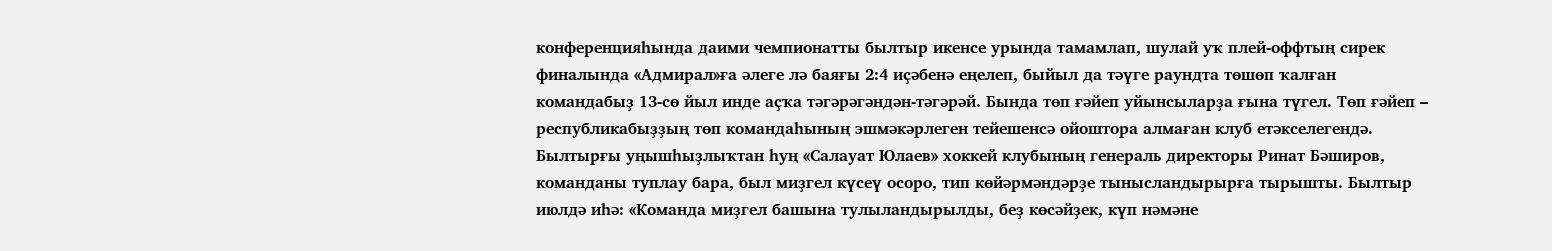конференцияһында даими чемпионатты былтыр икенсе урында тамамлап, шулай уҡ плей-оффтың сирек финалында «Адмирал»ға әлеге лә баяғы 2:4 иҫәбенә еңелеп, быйыл да тәүге раундта төшөп ҡалған командабыҙ 13-сө йыл инде аҫҡа тәгәрәгәндән-тәгәрәй. Бында төп ғәйеп уйынсыларҙа ғына түгел. Төп ғәйеп – республикабыҙҙың төп командаһының эшмәкәрлеген тейешенсә ойоштора алмаған клуб етәкселегендә. Былтырғы уңышһыҙлыҡтан һуң «Салауат Юлаев» хоккей клубының генераль директоры Ринат Бәширов, команданы туплау бара, был миҙгел күсеү осоро, тип көйәрмәндәрҙе тынысландырырға тырышты. Былтыр июлдә иһә: «Команда миҙгел башына тулыландырылды, беҙ көсәйҙек, күп нәмәне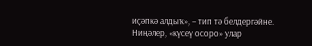иҫәпкә алдыҡ», – тип тә белдергәйне. Ниңәлер, «күсеү осоро» улар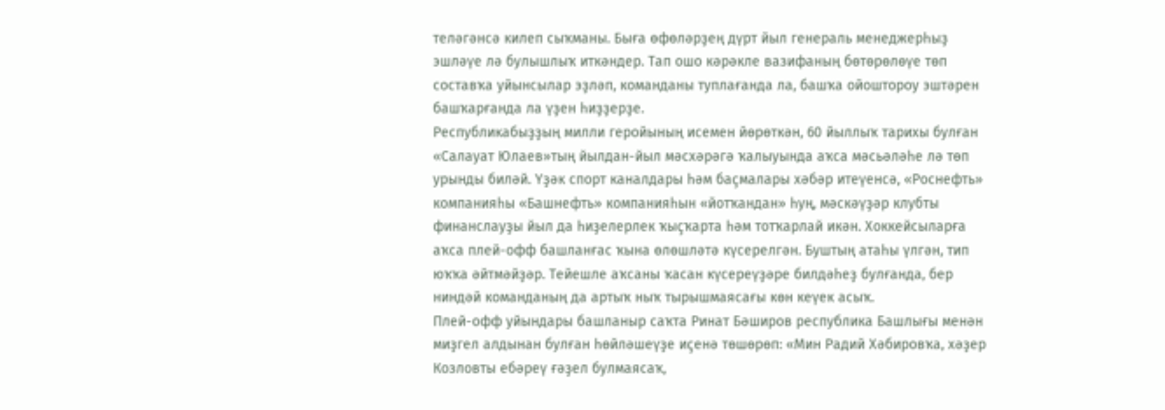теләгәнсә килеп сыҡманы. Быға өфөләрҙең дүрт йыл генераль менеджерһыҙ эшләүе лә булышлыҡ иткәндер. Тап ошо кәрәкле вазифаның бөтөрөлөүе төп составҡа уйынсылар эҙләп, команданы туплағанда ла, башҡа ойоштороу эштәрен башҡарғанда ла үҙен һиҙҙерҙе.
Республикабыҙҙың милли геройының исемен йөрөткән, 60 йыллыҡ тарихы булған «Салауат Юлаев»тың йылдан-йыл мәсхәрәгә ҡалыуында аҡса мәсьәләһе лә төп урынды биләй. Үҙәк спорт каналдары һәм баҫмалары хәбәр итеүенсә, «Роснефть» компанияһы «Башнефть» компанияһын «йотҡандан» һуң, мәскәүҙәр клубты финанслауҙы йыл да һиҙелерлек ҡыҫҡарта һәм тотҡарлай икән. Хоккейсыларға аҡса плей-офф башланғас ҡына өлөшләтә күсерелгән. Буштың атаһы үлгән, тип юҡҡа әйтмәйҙәр. Тейешле аҡсаны ҡасан күсереүҙәре билдәһеҙ булғанда, бер ниндәй команданың да артыҡ ныҡ тырышмаясағы көн кеүек асыҡ.
Плей-офф уйындары башланыр саҡта Ринат Бәширов республика Башлығы менән миҙгел алдынан булған һөйләшеүҙе иҫенә төшөрөп: «Мин Радий Хәбировҡа, хәҙер Козловты ебәреү ғәҙел булмаясаҡ,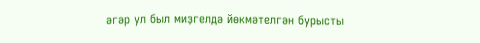әгәр ул был миҙгелдә йөкмәтелгән бурысты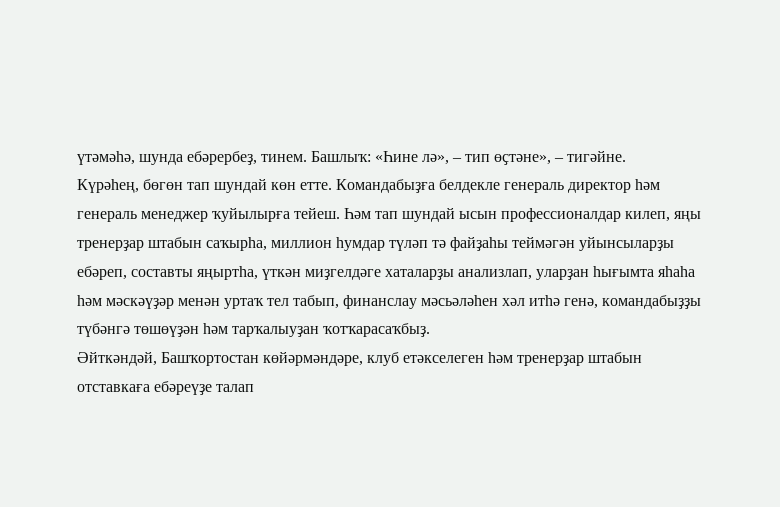үтәмәһә, шунда ебәрербеҙ, тинем. Башлыҡ: «Һине лә», – тип өҫтәне», – тигәйне.
Күрәһең, бөгөн тап шундай көн етте. Командабыҙға белдекле генераль директор һәм генераль менеджер ҡуйылырға тейеш. Һәм тап шундай ысын профессионалдар килеп, яңы тренерҙар штабын саҡырһа, миллион һумдар түләп тә файҙаһы теймәгән уйынсыларҙы ебәреп, составты яңыртһа, үткән миҙгелдәге хаталарҙы анализлап, уларҙан һығымта яһаһа һәм мәскәүҙәр менән уртаҡ тел табып, финанслау мәсьәләһен хәл итһә генә, командабыҙҙы түбәнгә төшөүҙән һәм тарҡалыуҙан ҡотҡарасаҡбыҙ.
Әйткәндәй, Башҡортостан көйәрмәндәре, клуб етәкселеген һәм тренерҙар штабын отставкаға ебәреүҙе талап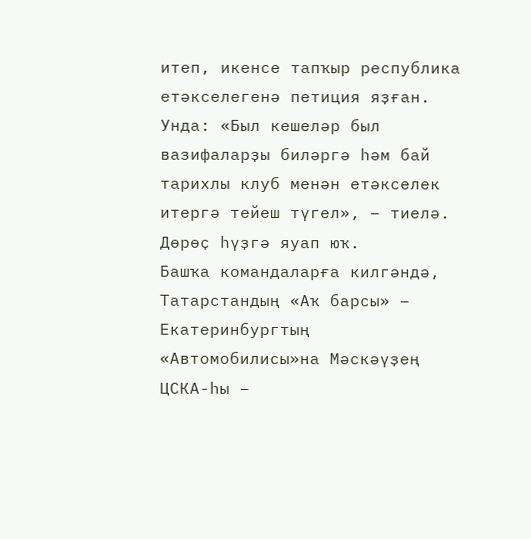итеп, икенсе тапҡыр республика етәкселегенә петиция яҙған. Унда: «Был кешеләр был вазифаларҙы биләргә һәм бай тарихлы клуб менән етәкселек итергә тейеш түгел», – тиелә. Дөрөҫ һүҙгә яуап юҡ.
Башҡа командаларға килгәндә, Татарстандың «Аҡ барсы» – Екатеринбургтың «Автомобилисы»на Мәскәүҙең ЦСКА-һы –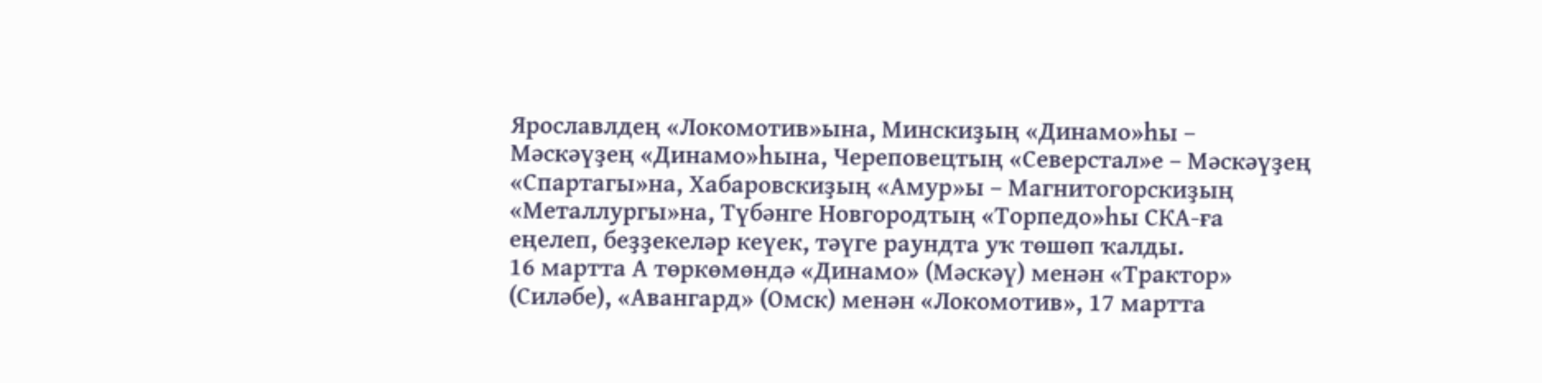Ярославлдең «Локомотив»ына, Минскиҙың «Динамо»һы – Мәскәүҙең «Динамо»һына, Череповецтың «Северстал»е – Мәскәүҙең «Спартагы»на, Хабаровскиҙың «Амур»ы – Магнитогорскиҙың «Металлургы»на, Түбәнге Новгородтың «Торпедо»һы СКА-ға еңелеп, беҙҙекеләр кеүек, тәүге раундта уҡ төшөп ҡалды.
16 мартта А төркөмөндә «Динамо» (Мәскәү) менән «Трактор» (Силәбе), «Авангард» (Омск) менән «Локомотив», 17 мартта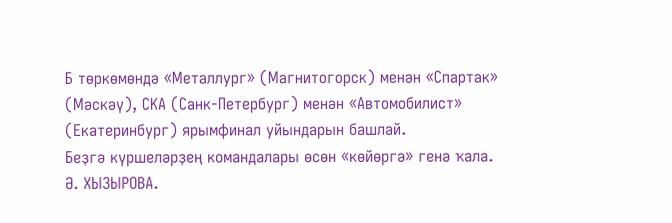Б төркөмөндә «Металлург» (Магнитогорск) менән «Спартак» (Мәскәү), СКА (Санк-Петербург) менән «Автомобилист» (Екатеринбург) ярымфинал уйындарын башлай.
Беҙгә күршеләрҙең командалары өсөн «көйөргә» генә ҡала.
Ә. ХЫЗЫРОВА.